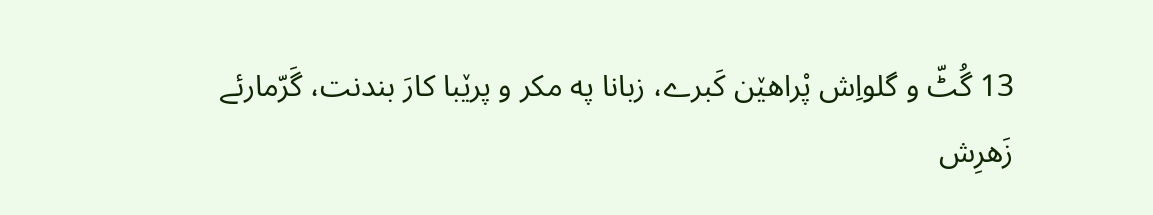13 گُٹّ و گلواِش پْراهێن کَبرے، زبانا په مکر و پرێبا کارَ بندنت، گَرّمارئے زَهرِش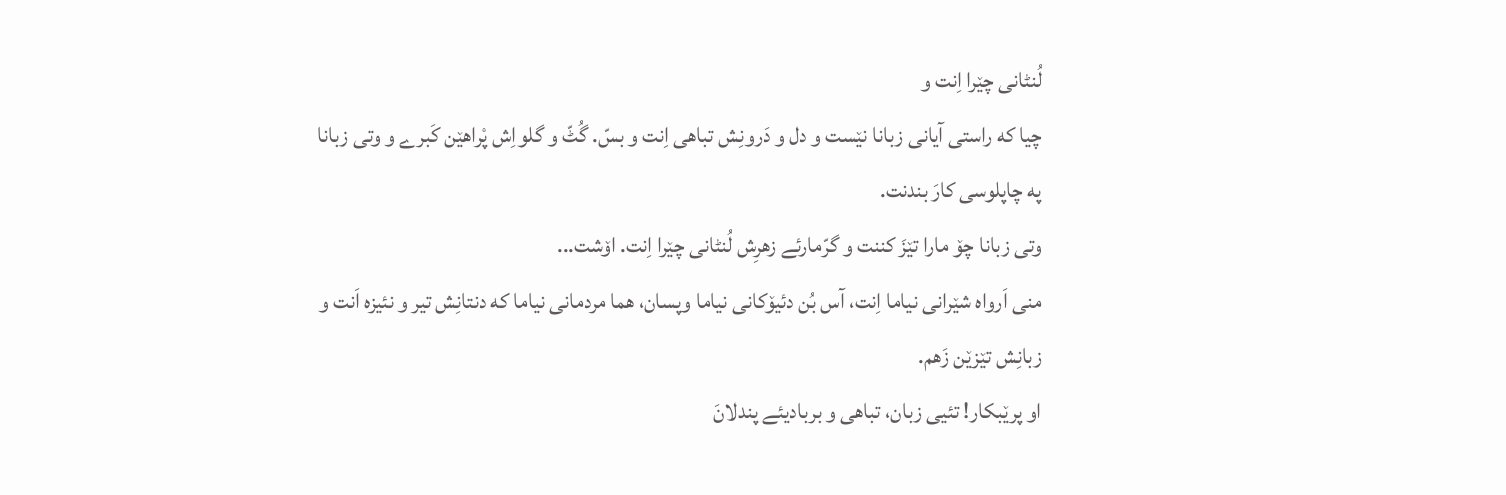لُنٹانی چێرا اِنت و
چیا که راستی آیانی زبانا نێست و دل و دَرونِش تباهی اِنت و بسّ. گُٹّ و گلواِش پْراهێن کَبرے و وتی زبانا په چاپلوسی کارَ بندنت.
وتی زبانا چۆ مارا تێزَ کننت و گرّمارئے زهرِش لُنٹانی چێرا اِنت. اۆشت...
منی اَرواه شێرانی نیاما اِنت، آس بُن دئیۆکانی نیاما وپسان، هما مردمانی نیاما که دنتانِش تیر و نئیزه اَنت و زبانِش تێزێن زَهم.
او پرێبکار! تئیی زبان، تباهی و بربادیئے پندلانَ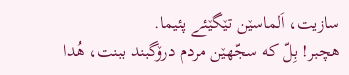سازیت، اَلماسێن تێگێئے پئیما.
هچبر! بِلّ که سجّهێن مردم درۆگبند ببنت، هُدا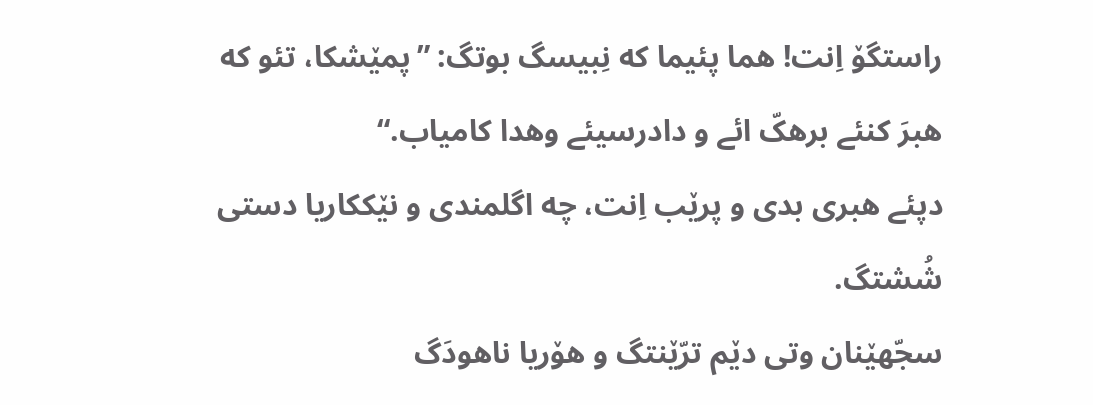راستگۆ اِنت! هما پئیما که نِبیسگ بوتگ: ”پمێشکا، تئو که هبرَ کنئے برهکّ ائے و دادرسیئے وهدا کامیاب.“
دپئے هبری بدی و پرێب اِنت، چه اگلمندی و نێککاریا دستی شُشتگ.
سجّهێنان وتی دێم ترّێنتگ و هۆریا ناهودَگ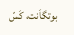بوتگاَنت، کَسّ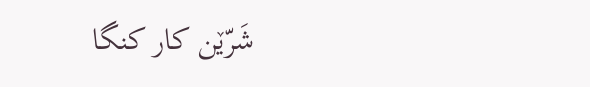شَرّێن کار کنگا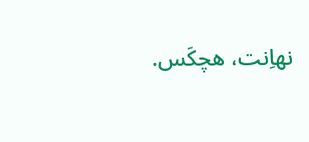نهاِنت، هچکَس.